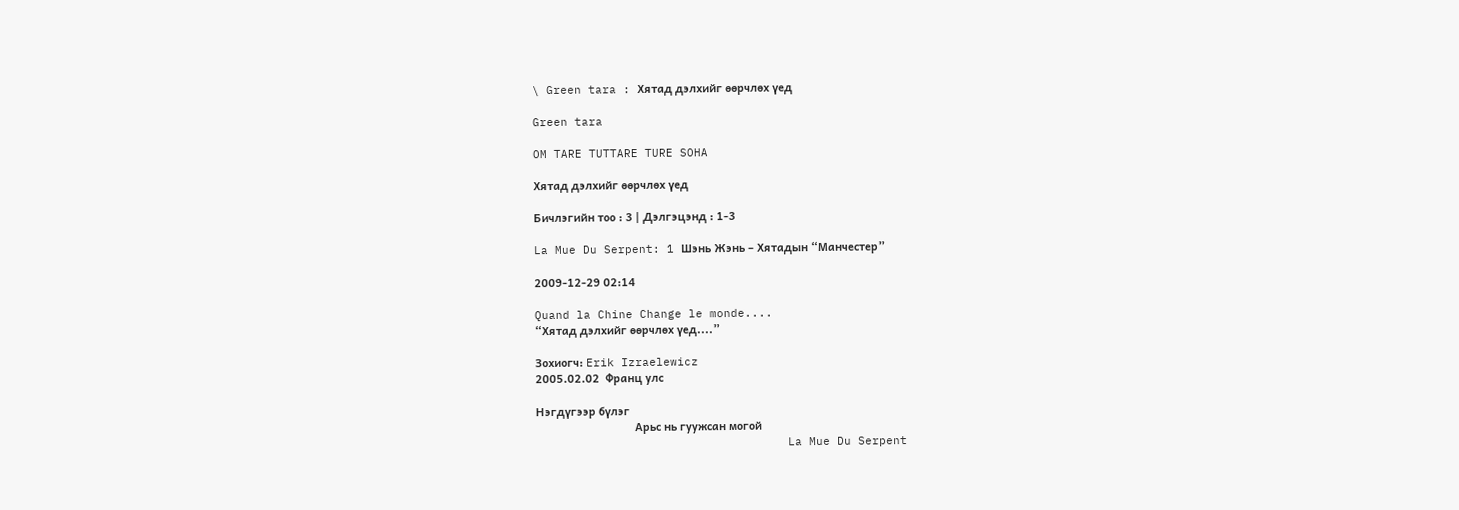\ Green tara : Хятад дэлхийг өөрчлөх үед

Green tara

OM TARE TUTTARE TURE SOHA

Хятад дэлхийг өөрчлөх үед

Бичлэгийн тоо : 3 | Дэлгэцэнд : 1-3

La Mue Du Serpent: 1 Шэнь Жэнь – Хятадын “Манчестер”

2009-12-29 02:14

Quand la Chine Change le monde....
“Хятад дэлхийг өөрчлөх үед....”

Зохиогч: Erik Izraelewicz
2005.02.02  Франц улс

Нэгдүгээр бүлэг
                                 Арьс нь гуужсан могой
                                    La Mue Du Serpent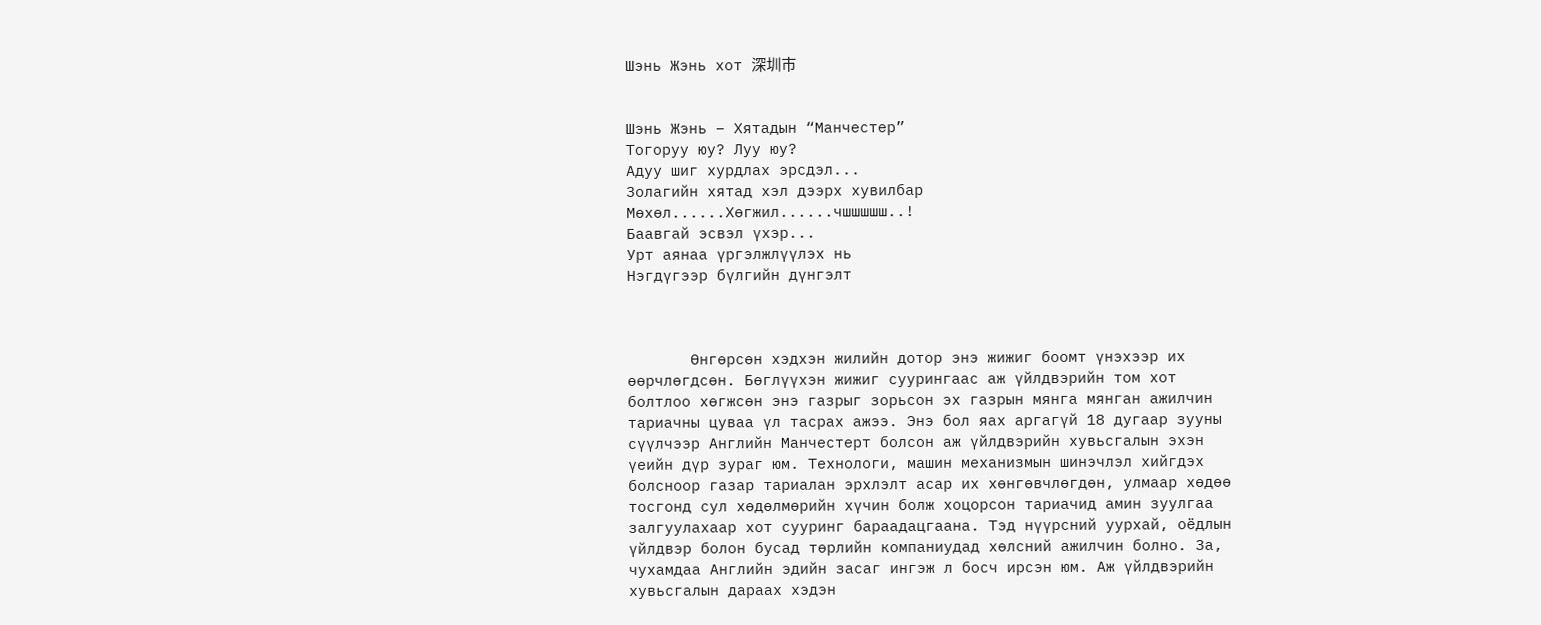Шэнь Жэнь хот 深圳市


Шэнь Жэнь – Хятадын “Манчестер”
Тогоруу юу? Луу юу?
Адуу шиг хурдлах эрсдэл...
Золагийн хятад хэл дээрх хувилбар
Мөхөл......Хөгжил......чшшшшш..!
Баавгай эсвэл үхэр...
Урт аянаа үргэлжлүүлэх нь
Нэгдүгээр бүлгийн дүнгэлт



       Өнгөрсөн хэдхэн жилийн дотор энэ жижиг боомт үнэхээр их өөрчлөгдсөн. Бөглүүхэн жижиг суурингаас аж үйлдвэрийн том хот болтлоо хөгжсөн энэ газрыг зорьсон эх газрын мянга мянган ажилчин тариачны цуваа үл тасрах ажээ. Энэ бол яах аргагүй 18 дугаар зууны сүүлчээр Английн Манчестерт болсон аж үйлдвэрийн хувьсгалын эхэн үеийн дүр зураг юм. Технологи, машин механизмын шинэчлэл хийгдэх болсноор газар тариалан эрхлэлт асар их хөнгөвчлөгдөн, улмаар хөдөө тосгонд сул хөдөлмөрийн хүчин болж хоцорсон тариачид амин зуулгаа залгуулахаар хот сууринг бараадацгаана. Тэд нүүрсний уурхай, оёдлын үйлдвэр болон бусад төрлийн компаниудад хөлсний ажилчин болно. За, чухамдаа Английн эдийн засаг ингэж л босч ирсэн юм. Аж үйлдвэрийн хувьсгалын дараах хэдэн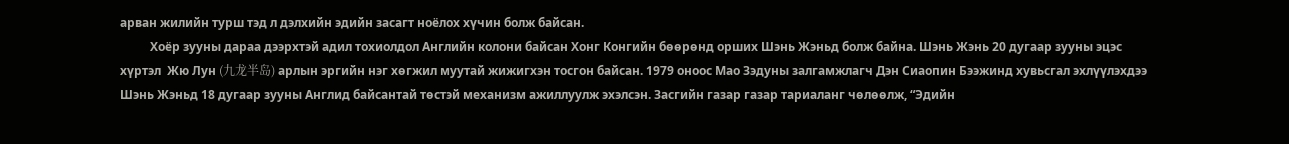арван жилийн турш тэд л дэлхийн эдийн засагт ноёлох хүчин болж байсан.
          Хоёр зууны дараа дээрхтэй адил тохиолдол Английн колони байсан Хонг Конгийн бөөрөнд орших Шэнь Жэньд болж байна. Шэнь Жэнь 20 дугаар зууны эцэс хүртэл  Жю Лун (九龙半岛) арлын эргийн нэг хөгжил муутай жижигхэн тосгон байсан. 1979 оноос Мао Зэдуны залгамжлагч Дэн Сиаопин Бээжинд хувьсгал эхлүүлэхдээ Шэнь Жэньд 18 дугаар зууны Англид байсантай төстэй механизм ажиллуулж эхэлсэн. Засгийн газар газар тариаланг чөлөөлж, “Эдийн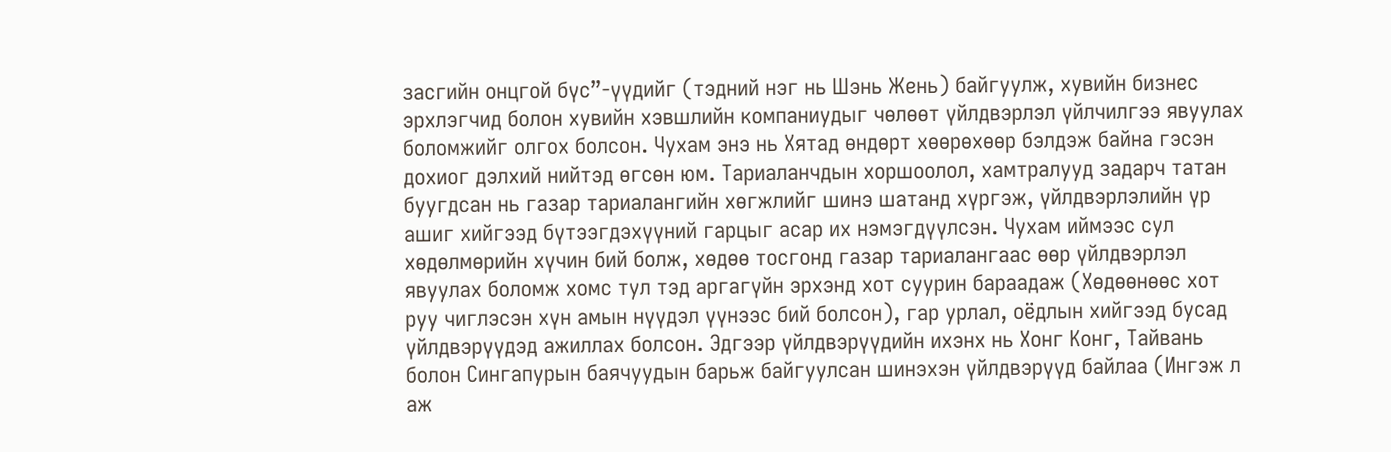засгийн онцгой бүс”-үүдийг (тэдний нэг нь Шэнь Жень) байгуулж, хувийн бизнес эрхлэгчид болон хувийн хэвшлийн компаниудыг чөлөөт үйлдвэрлэл үйлчилгээ явуулах боломжийг олгох болсон. Чухам энэ нь Хятад өндөрт хөөрөхөөр бэлдэж байна гэсэн дохиог дэлхий нийтэд өгсөн юм. Тариаланчдын хоршоолол, хамтралууд задарч татан буугдсан нь газар тариалангийн хөгжлийг шинэ шатанд хүргэж, үйлдвэрлэлийн үр ашиг хийгээд бүтээгдэхүүний гарцыг асар их нэмэгдүүлсэн. Чухам иймээс сул хөдөлмөрийн хүчин бий болж, хөдөө тосгонд газар тариалангаас өөр үйлдвэрлэл явуулах боломж хомс тул тэд аргагүйн эрхэнд хот суурин бараадаж (Хөдөөнөөс хот руу чиглэсэн хүн амын нүүдэл үүнээс бий болсон), гар урлал, оёдлын хийгээд бусад үйлдвэрүүдэд ажиллах болсон. Эдгээр үйлдвэрүүдийн ихэнх нь Хонг Конг, Тайвань болон Сингапурын баячуудын барьж байгуулсан шинэхэн үйлдвэрүүд байлаа (Ингэж л аж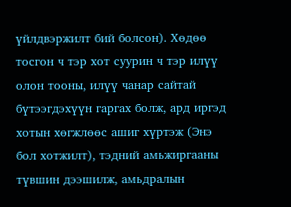үйлдвэржилт бий болсон). Хөдөө тосгон ч тэр хот суурин ч тэр илүү олон тооны, илүү чанар сайтай бүтээгдэхүүн гаргах болж, ард иргэд хотын хөгжлөөс ашиг хүртэж (Энэ бол хотжилт), тэдний амьжиргааны түвшин дээшилж, амьдралын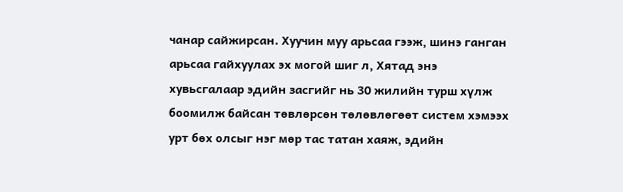чанар сайжирсан. Хуучин муу арьсаа гээж, шинэ ганган арьсаа гайхуулах эх могой шиг л, Хятад энэ хувьсгалаар эдийн засгийг нь 30 жилийн турш хүлж боомилж байсан төвлөрсөн төлөвлөгөөт систем хэмээх урт бөх олсыг нэг мөр тас татан хаяж, эдийн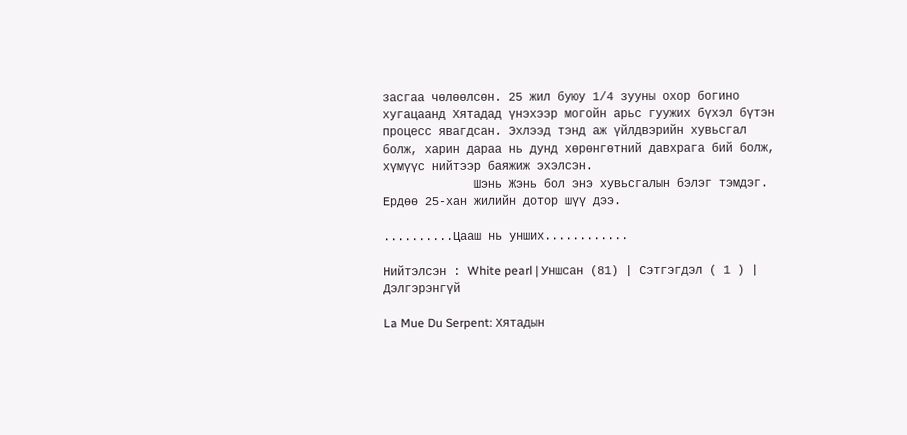засгаа чөлөөлсөн. 25 жил буюу 1/4 зууны охор богино хугацаанд Хятадад үнэхээр могойн арьс гуужих бүхэл бүтэн процесс явагдсан. Эхлээд тэнд аж үйлдвэрийн хувьсгал болж, харин дараа нь дунд хөрөнгөтний давхрага бий болж, хүмүүс нийтээр баяжиж эхэлсэн.
             Шэнь Жэнь бол энэ хувьсгалын бэлэг тэмдэг. Ердөө 25-хан жилийн дотор шүү дээ.

..........Цааш нь унших............

Нийтэлсэн : White pearl | Уншсан (81) | Сэтгэгдэл ( 1 ) | Дэлгэрэнгүй

La Mue Du Serpent: Хятадын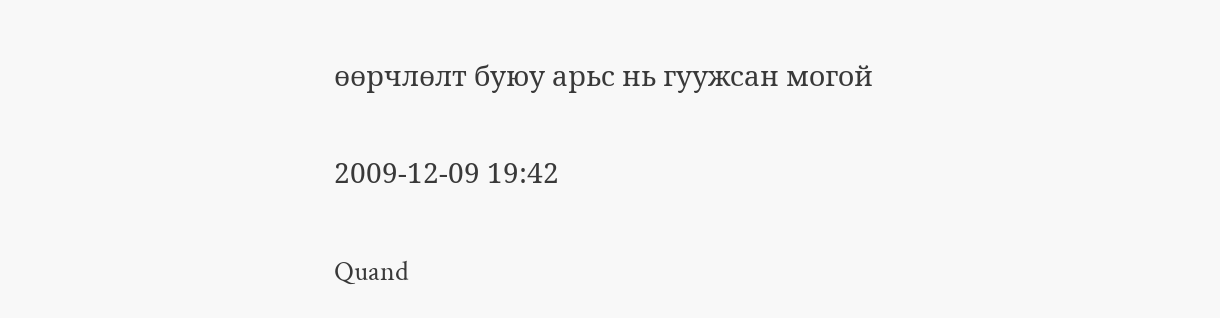өөрчлөлт буюу арьс нь гуужсан могой

2009-12-09 19:42

Quand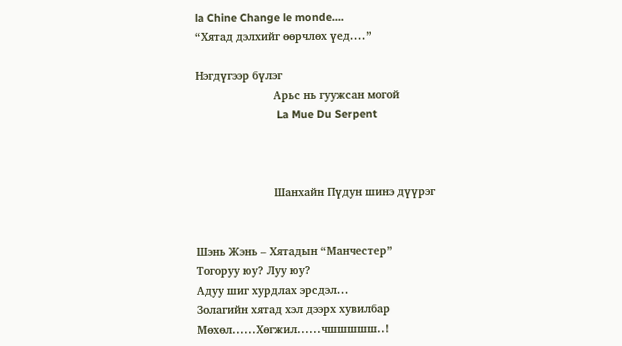la Chine Change le monde....
“Хятад дэлхийг өөрчлөх үед....”

Нэгдүгээр бүлэг
                          Арьс нь гуужсан могой
                           La Mue Du Serpent



                          Шанхайн Пүдун шинэ дүүрэг


Шэнь Жэнь – Хятадын “Манчестер”
Тогоруу юу? Луу юу?
Адуу шиг хурдлах эрсдэл...
Золагийн хятад хэл дээрх хувилбар
Мөхөл......Хөгжил......чшшшшш..!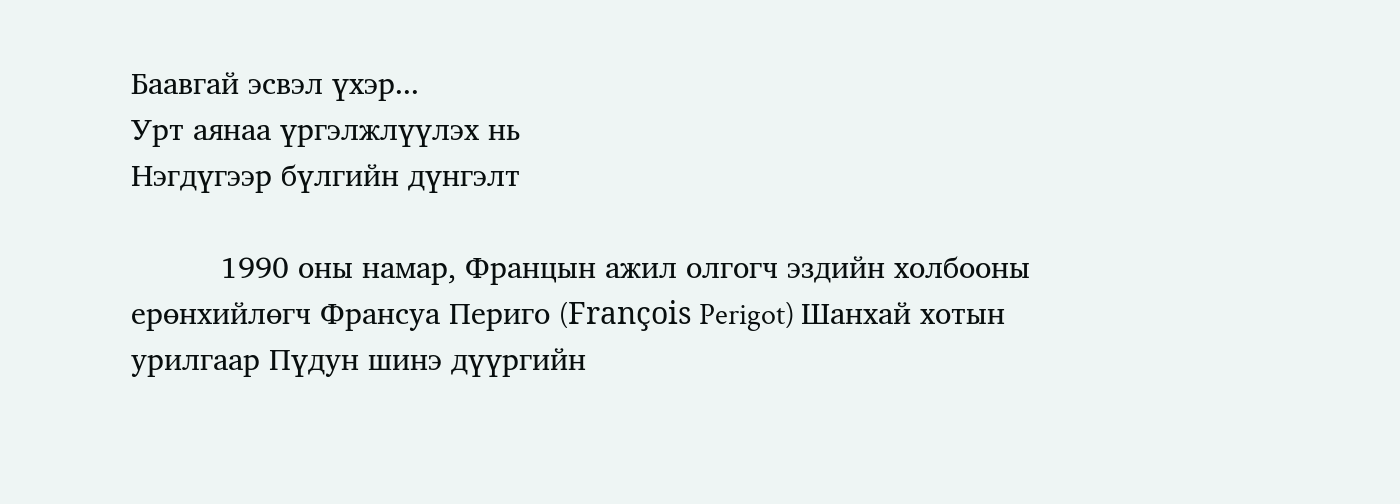Баавгай эсвэл үхэр...
Урт аянаа үргэлжлүүлэх нь
Нэгдүгээр бүлгийн дүнгэлт

          1990 оны намар, Францын ажил олгогч эздийн холбооны ерөнхийлөгч Франсуа Периго (François Perigot) Шанхай хотын урилгаар Пүдун шинэ дүүргийн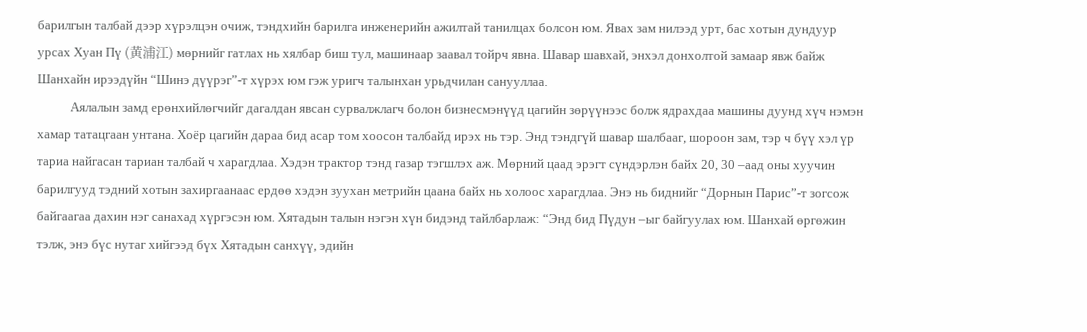барилгын талбай дээр хүрэлцэн очиж, тэндхийн барилга инженерийн ажилтай танилцах болсон юм. Явах зам нилээд урт, бас хотын дундуур урсах Хуан Пү (黄浦江) мөрнийг гатлах нь хялбар биш тул, машинаар заавал тойрч явна. Шавар шавхай, энхэл донхолтой замаар явж байж Шанхайн ирээдүйн “Шинэ дүүрэг”-т хүрэх юм гэж уригч талынхан урьдчилан санууллаа.
           Аялалын замд ерөнхийлөгчийг дагалдан явсан сурвалжлагч болон бизнесмэнүүд цагийн зөрүүнээс болж ядрахдаа машины дуунд хүч нэмэн хамар татацгаан унтана. Хоёр цагийн дараа бид асар том хоосон талбайд ирэх нь тэр. Энд тэндгүй шавар шалбааг, шороон зам, тэр ч бүү хэл үр тариа найгасан тариан талбай ч харагдлаа. Хэдэн трактор тэнд газар тэгшлэх аж. Мөрний цаад эрэгт сүндэрлэн байх 20, 30 –аад оны хуучин барилгууд тэдний хотын захиргаанаас ердөө хэдэн зуухан метрийн цаана байх нь холоос харагдлаа. Энэ нь биднийг “Дорнын Парис”-т зогсож байгаагаа дахин нэг санахад хүргэсэн юм. Хятадын талын нэгэн хүн бидэнд тайлбарлаж: “Энд бид Пүдун –ыг байгуулах юм. Шанхай өргөжин тэлж, энэ бүс нутаг хийгээд бүх Хятадын санхүү, эдийн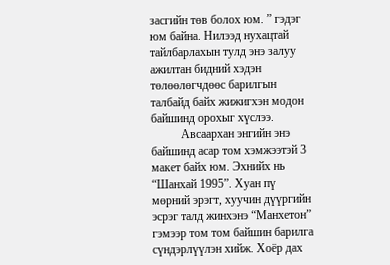засгийн төв болох юм. ” гэдэг юм байна. Нилээд нухацтай тайлбарлахын тулд энэ залуу ажилтан бидний хэдэн төлөөлөгчдөөс барилгын талбайд байх жижигхэн модон байшинд орохыг хүслээ.
          Авсаархан энгийн энэ байшинд асар том хэмжээтэй 3 макет байх юм. Эхнийх нь “Шанхай 1995”. Хуан пү мөрний эрэгт, хуучин дүүргийн эсрэг талд жинхэнэ “Манхетон” гэмээр том том байшин барилга сүндэрлүүлэн хийж. Хоёр дах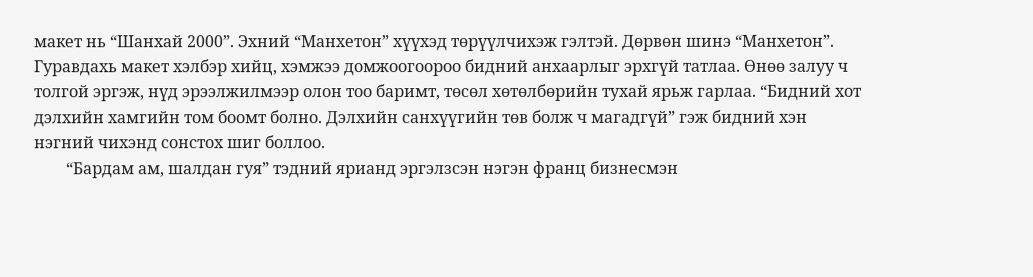макет нь “Шанхай 2000”. Эхний “Манхетон” хүүхэд төрүүлчихэж гэлтэй. Дөрвөн шинэ “Манхетон”. Гуравдахь макет хэлбэр хийц, хэмжээ домжоогоороо бидний анхаарлыг эрхгүй татлаа. Өнөө залуу ч толгой эргэж, нүд эрээлжилмээр олон тоо баримт, төсөл хөтөлбөрийн тухай ярьж гарлаа. “Бидний хот дэлхийн хамгийн том боомт болно. Дэлхийн санхүүгийн төв болж ч магадгүй” гэж бидний хэн нэгний чихэнд сонстох шиг боллоо.
        “Бардам ам, шалдан гуя” тэдний ярианд эргэлзсэн нэгэн франц бизнесмэн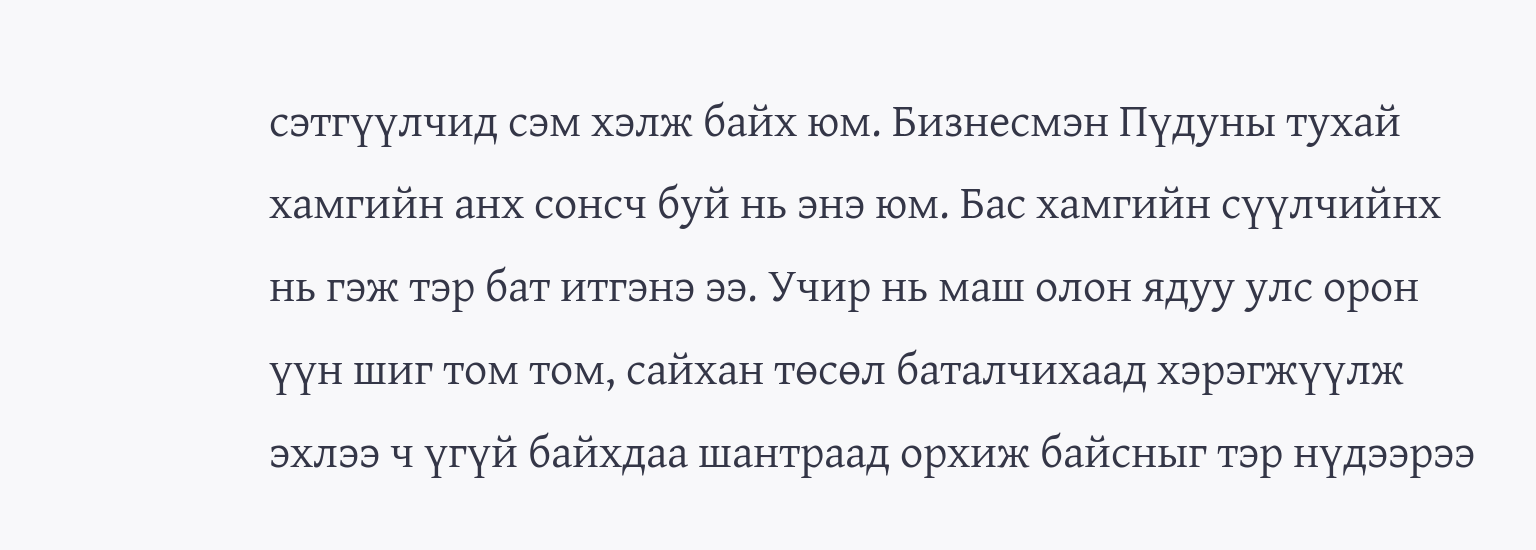сэтгүүлчид сэм хэлж байх юм. Бизнесмэн Пүдуны тухай хамгийн анх сонсч буй нь энэ юм. Бас хамгийн сүүлчийнх нь гэж тэр бат итгэнэ ээ. Учир нь маш олон ядуу улс орон үүн шиг том том, сайхан төсөл баталчихаад хэрэгжүүлж эхлээ ч үгүй байхдаа шантраад орхиж байсныг тэр нүдээрээ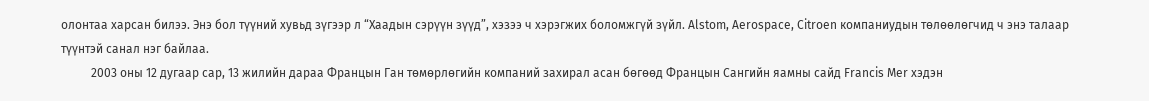олонтаа харсан билээ. Энэ бол түүний хувьд зүгээр л “Хаадын сэрүүн зүүд”, хэзээ ч хэрэгжих боломжгүй зүйл. Alstom, Aerospace, Citroen компаниудын төлөөлөгчид ч энэ талаар түүнтэй санал нэг байлаа.
          2003 оны 12 дугаар сар, 13 жилийн дараа Францын Ган төмөрлөгийн компаний захирал асан бөгөөд Францын Сангийн яамны сайд Francis Mer хэдэн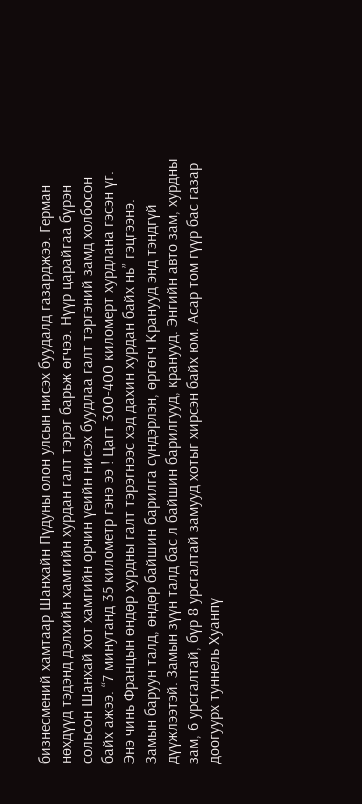бизнесмений хамтаар Шанхайн Пүдуны олон улсын нисэх буудалд газарджээ. Герман нөхдүүд тэдэнд дэлхийн хамгийн хурдан галт тэрэг барьж өгчээ. Нүүр царайгаа бүрэн сольсон Шанхай хот хамгийн орчин үеийн нисэх буудлаа галт тэргэний замд холбосон байх ажээ. “7 минутанд 35 километр гэнэ ээ ! Цагт 300-400 киломерт хурдлана гэсэн үг. Энэ чинь Францын өндөр хурдны галт тэрэгнээс хэд дахин хурдан байх нь” гэцгээнэ. Замын баруун талд, өндөр байшин барилга сүндэрлэн, өргөгч Кранууд энд тэндгүй дүүжлээтэй. Замын зүүн талд бас л байшин барилгууд, кранууд. Энгийн авто зам, хурдны зам, 6 урсгалтай, бүр 8 урсгалтай замууд хотыг хирсэн байх юм. Асар том гүүр бас газар доогуурх туннель Хуанпү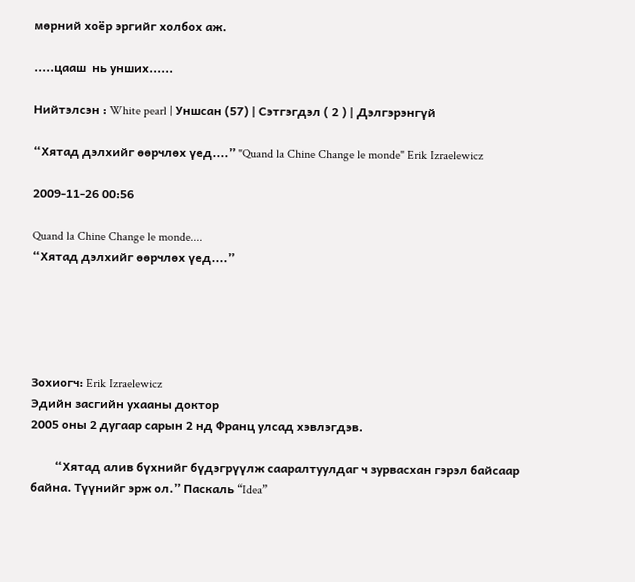мөрний хоёр эргийг холбох аж.

.....цааш  нь унших......

Нийтэлсэн : White pearl | Уншсан (57) | Сэтгэгдэл ( 2 ) | Дэлгэрэнгүй

“Хятад дэлхийг өөрчлөх үед....” "Quand la Chine Change le monde" Erik Izraelewicz

2009-11-26 00:56

Quand la Chine Change le monde....
“Хятад дэлхийг өөрчлөх үед....”





Зохиогч: Erik Izraelewicz
Эдийн засгийн ухааны доктор
2005 оны 2 дугаар сарын 2 нд Франц улсад хэвлэгдэв.

        “Хятад алив бүхнийг бүдэгрүүлж сааралтуулдаг ч зурвасхан гэрэл байсаар байна. Түүнийг эрж ол.” Паскаль “Idea”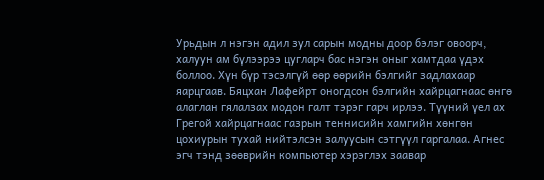Урьдын л нэгэн адил зул сарын модны доор бэлэг овоорч, халуун ам бүлээрээ цугларч бас нэгэн оныг хамтдаа үдэх боллоо. Хүн бүр тэсэлгүй өөр өөрийн бэлгийг задлахаар яарцгаав. Бяцхан Лафейрт оногдсон бэлгийн хайрцагнаас өнгө алаглан гялалзах модон галт тэрэг гарч ирлээ. Түүний үел ах Грегой хайрцагнаас газрын теннисийн хамгийн хөнгөн цохиурын тухай нийтэлсэн залуусын сэтгүүл гаргалаа. Агнес эгч тэнд зөөврийн компьютер хэрэглэх заавар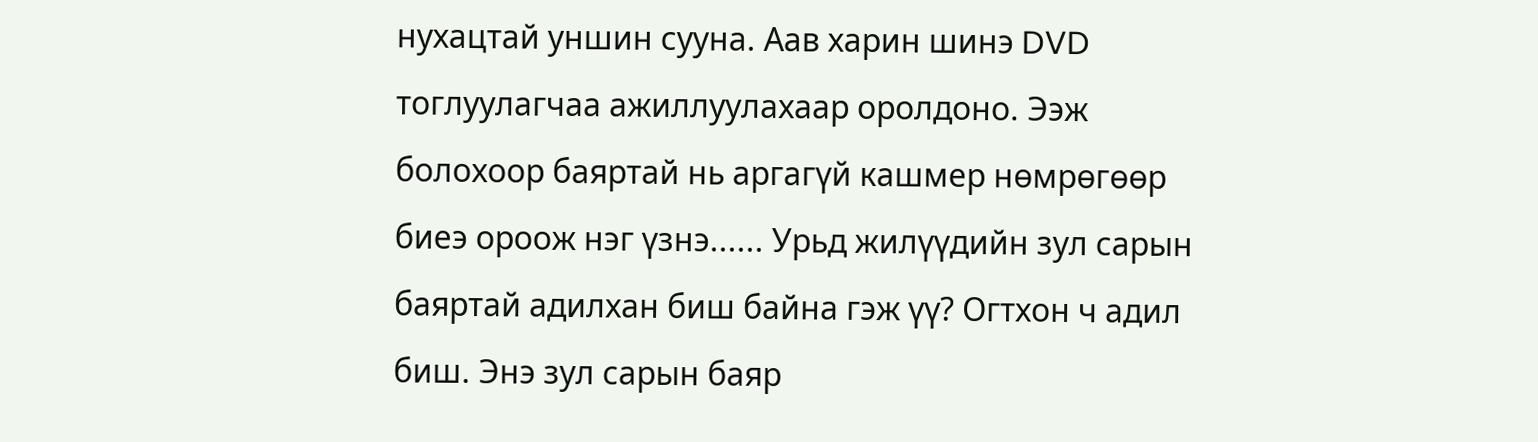нухацтай уншин сууна. Аав харин шинэ DVD тоглуулагчаа ажиллуулахаар оролдоно. Ээж болохоор баяртай нь аргагүй кашмер нөмрөгөөр биеэ ороож нэг үзнэ...... Урьд жилүүдийн зул сарын баяртай адилхан биш байна гэж үү? Огтхон ч адил биш. Энэ зул сарын баяр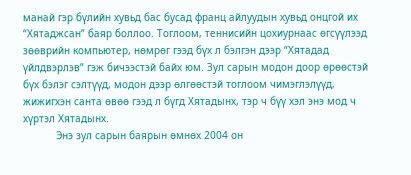манай гэр бүлийн хувьд бас бусад франц айлуудын хувьд онцгой их “Хятаджсан” баяр боллоо. Тоглоом, теннисийн цохиурнаас өгсүүлээд зөөврийн компьютер, нөмрөг гээд бүх л бэлгэн дээр “Хятадад үйлдвэрлэв” гэж бичээстэй байх юм. Зул сарын модон доор өрөөстэй бүх бэлэг сэлтүүд, модон дээр өлгөөстэй тоглоом чимэглэлүүд,  жижигхэн санта өвөө гээд л бүгд Хятадынх, тэр ч бүү хэл энэ мод ч хүртэл Хятадынх.
           Энэ зул сарын баярын өмнөх 2004 он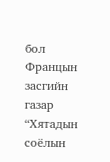бол Францын засгийн газар “Хятадын соёлын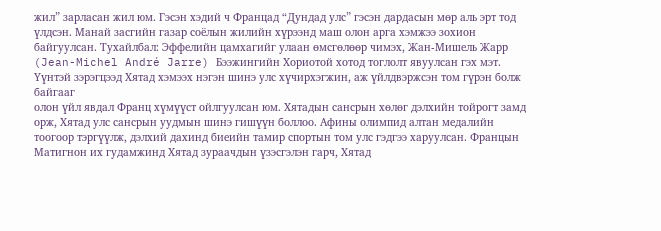жил” зарласан жил юм. Гэсэн хэдий ч Францад “Дундад улс” гэсэн дардасын мөр аль эрт тод үлдсэн. Манай засгийн газар соёлын жилийн хүрээнд маш олон арга хэмжээ зохион байгуулсан. Тухайлбал: Эффелийн цамхагийг улаан өмсгөлөөр чимэх, Жан-Мишель Жарр (Jean-Michel André Jarre) Бээжингийн Хориотой хотод тоглолт явуулсан гэх мэт. Үүнтэй зэрэгцээд Хятад хэмээх нэгэн шинэ улс хүчирхэгжин, аж үйлдвэржсэн том гүрэн болж байгааг
олон үйл явдал Франц хүмүүст ойлгуулсан юм. Хятадын сансрын хөлөг дэлхийн тойрогт замд орж, Хятад улс сансрын уудмын шинэ гишүүн боллоо. Афины олимпид алтан медалийн тоогоор тэргүүлж, дэлхий дахинд биеийн тамир спортын том улс гэдгээ харуулсан. Францын Матигнон их гудамжинд Хятад зураачдын үзэсгэлэн гарч, Хятад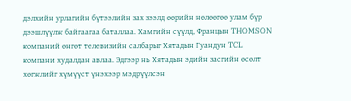дэлхийн урлагийн бүтээлийн зах зээлд өөрийн нөлөөгөө улам бүр дээшлүүлж байгаагаа баталлаа. Хамгийн сүүлд, Францын THOMSON компаний өнгөт телевизийн салбарыг Хятадын Гуандун TCL компани худалдан авлаа. Эдгээр нь Хятадын эдийн засгийн өсөлт хөгжлийг хүмүүст үнэхээр мэдрүүлсэн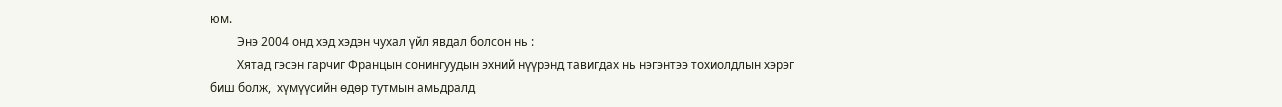юм.
         Энэ 2004 онд хэд хэдэн чухал үйл явдал болсон нь :
         Хятад гэсэн гарчиг Францын сонингуудын эхний нүүрэнд тавигдах нь нэгэнтээ тохиолдлын хэрэг биш болж,  хүмүүсийн өдөр тутмын амьдралд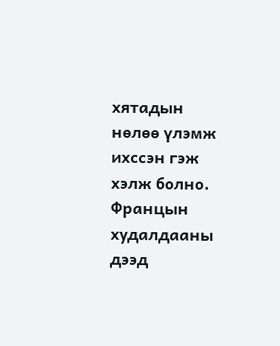хятадын нөлөө үлэмж ихссэн гэж хэлж болно. Францын худалдааны дээд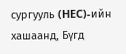сургууль (HEC)-ийн хашаанд, Бүгд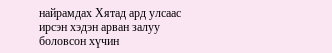найрамдах Хятад ард улсаас ирсэн хэдэн арван залуу боловсон хүчин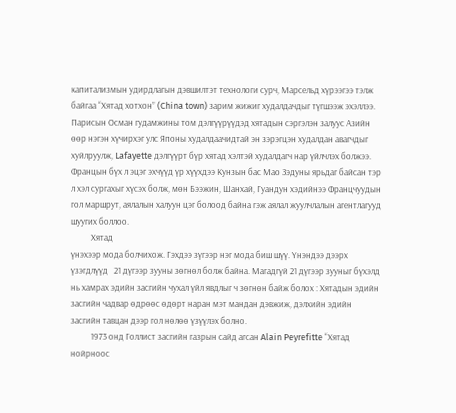капитализмын удирдлагын дэвшилтэт технологи сурч, Марсельд хүрээгээ тэлж байгаа “Хятад хотхон” (China town) зарим жижиг худалдачдыг түгшээж эхэллээ. Парисын Осман гудамжины том дэлгүүрүүдэд хятадын сэргэлэн залуус Азийн өөр нэгэн хүчирхэг улс Японы худалдаачидтай эн зэрэгцэн худалдан авагчдыг хуйлруулж, Lafayette дэлгүүрт бүр хятад хэлтэй худалдагч нар үйлчлэх болжээ. Францын бүх л эцэг эхчүүд үр хүүхдээ Кунзын бас Мао Зэдуны ярьдаг байсан тэр л хэл сургахыг хүсэх болж, мөн Бээжин, Шанхай, Гуандун хэдийнээ Францчуудын гол маршрут, аялалын халуун цэг болоод байна гэж аялал жуулчлалын агентлагууд шуугих боллоо.
          Хятад
үнэхээр мода болчихож. Гэхдээ зүгээр нэг мода биш шүү. Үнэндээ дээрх үзэгдлүүд   21 дүгээр зууны зөгнөл болж байна. Магадгүй 21 дүгээр зууныг бүхэлд нь хамрах эдийн засгийн чухал үйл явдлыг ч зөгнөн байж болох : Хятадын эдийн засгийн чадвар өдрөөс өдөрт наран мэт мандан дэвжиж, дэлхийн эдийн засгийн тавцан дээр гол нөлөө үзүүлэх болно.
          1973 онд Голлист засгийн газрын сайд агсан Alain Peyrefitte “Хятад нойрноос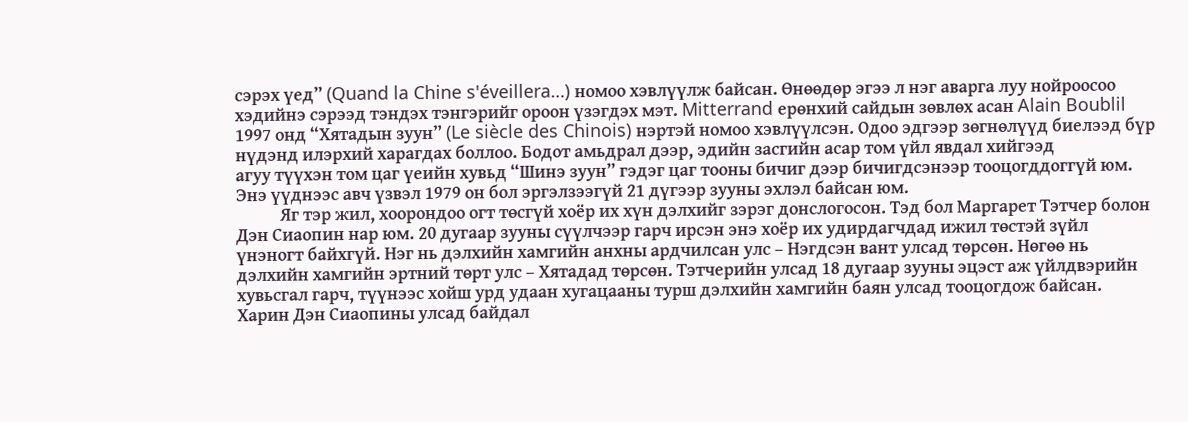сэрэх үед” (Quand la Chine s'éveillera…) номоо хэвлүүлж байсан. Өнөөдөр эгээ л нэг аварга луу нойроосоо хэдийнэ сэрээд тэндэх тэнгэрийг ороон үзэгдэх мэт. Mitterrand ерөнхий сайдын зөвлөх асан Alain Boublil 1997 онд “Хятадын зуун” (Le siècle des Chinois) нэртэй номоо хэвлүүлсэн. Одоо эдгээр зөгнөлүүд биелээд бүр нүдэнд илэрхий харагдах боллоо. Бодот амьдрал дээр, эдийн засгийн асар том үйл явдал хийгээд
агуу түүхэн том цаг үеийн хувьд “Шинэ зуун” гэдэг цаг тооны бичиг дээр бичигдсэнээр тооцогддоггүй юм. Энэ үүднээс авч үзвэл 1979 он бол эргэлзээгүй 21 дүгээр зууны эхлэл байсан юм.
           Яг тэр жил, хоорондоо огт төсгүй хоёр их хүн дэлхийг зэрэг донслогосон. Тэд бол Маргарет Тэтчер болон Дэн Сиаопин нар юм. 20 дугаар зууны сүүлчээр гарч ирсэн энэ хоёр их удирдагчдад ижил төстэй зүйл үнэногт байхгүй. Нэг нь дэлхийн хамгийн анхны ардчилсан улс – Нэгдсэн вант улсад төрсөн. Нөгөө нь дэлхийн хамгийн эртний төрт улс – Хятадад төрсөн. Тэтчерийн улсад 18 дугаар зууны эцэст аж үйлдвэрийн хувьсгал гарч, түүнээс хойш урд удаан хугацааны турш дэлхийн хамгийн баян улсад тооцогдож байсан. Харин Дэн Сиаопины улсад байдал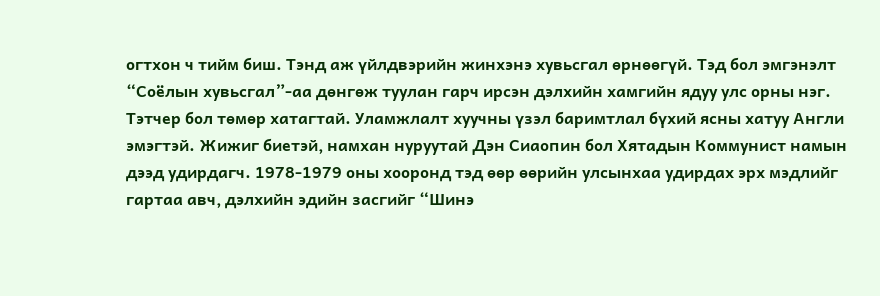огтхон ч тийм биш. Тэнд аж үйлдвэрийн жинхэнэ хувьсгал өрнөөгүй. Тэд бол эмгэнэлт “Соёлын хувьсгал”-аа дөнгөж туулан гарч ирсэн дэлхийн хамгийн ядуу улс орны нэг. Тэтчер бол төмөр хатагтай. Уламжлалт хуучны үзэл баримтлал бүхий ясны хатуу Англи эмэгтэй. Жижиг биетэй, намхан нуруутай Дэн Сиаопин бол Хятадын Коммунист намын дээд удирдагч. 1978-1979 оны хооронд тэд өөр өөрийн улсынхаа удирдах эрх мэдлийг гартаа авч, дэлхийн эдийн засгийг “Шинэ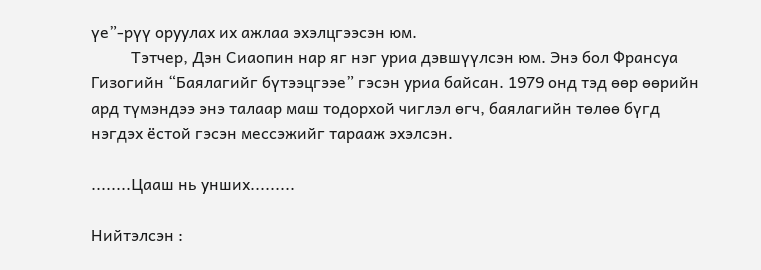үе”-рүү оруулах их ажлаа эхэлцгээсэн юм.
          Тэтчер, Дэн Сиаопин нар яг нэг уриа дэвшүүлсэн юм. Энэ бол Франсуа Гизогийн “Баялагийг бүтээцгээе” гэсэн уриа байсан. 1979 онд тэд өөр өөрийн ард түмэндээ энэ талаар маш тодорхой чиглэл өгч, баялагийн төлөө бүгд нэгдэх ёстой гэсэн мессэжийг тарааж эхэлсэн.

........Цааш нь унших.........

Нийтэлсэн :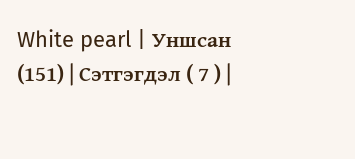White pearl | Уншсан (151) | Сэтгэгдэл ( 7 ) |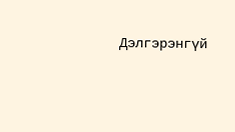Дэлгэрэнгүй